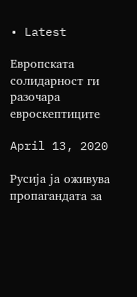• Latest

Европската солидарност ги разочара евроскептиците

April 13, 2020

Русија ја оживува пропагандата за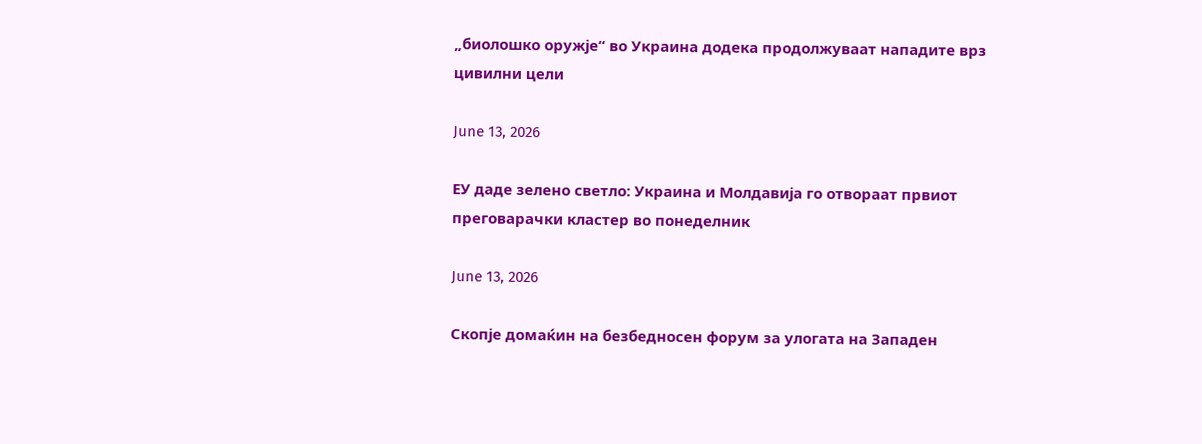„биолошко оружје“ во Украина додека продолжуваат нападите врз цивилни цели

June 13, 2026

ЕУ даде зелено светло: Украина и Молдавија го отвораат првиот преговарачки кластер во понеделник

June 13, 2026

Скопје домаќин на безбедносен форум за улогата на Западен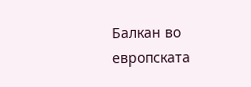Балкан во европската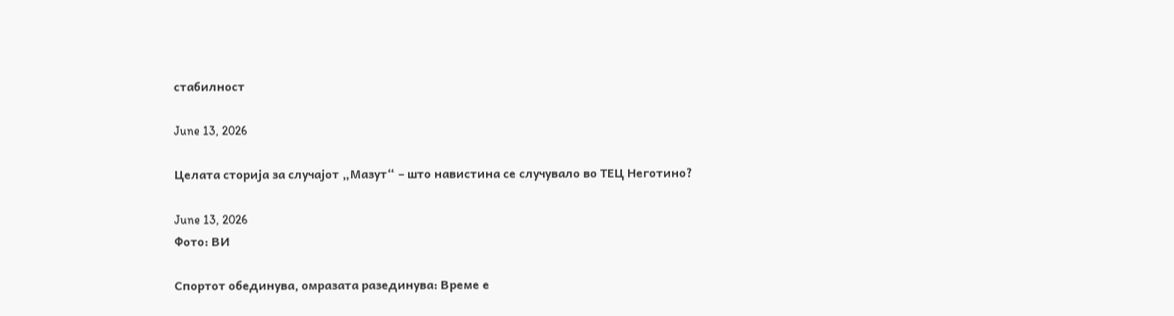стабилност

June 13, 2026

Целата сторија за случајот „Мазут“ – што навистина се случувало во ТЕЦ Неготино?

June 13, 2026
Фото: ВИ

Спортот обединува, омразата разединува: Време е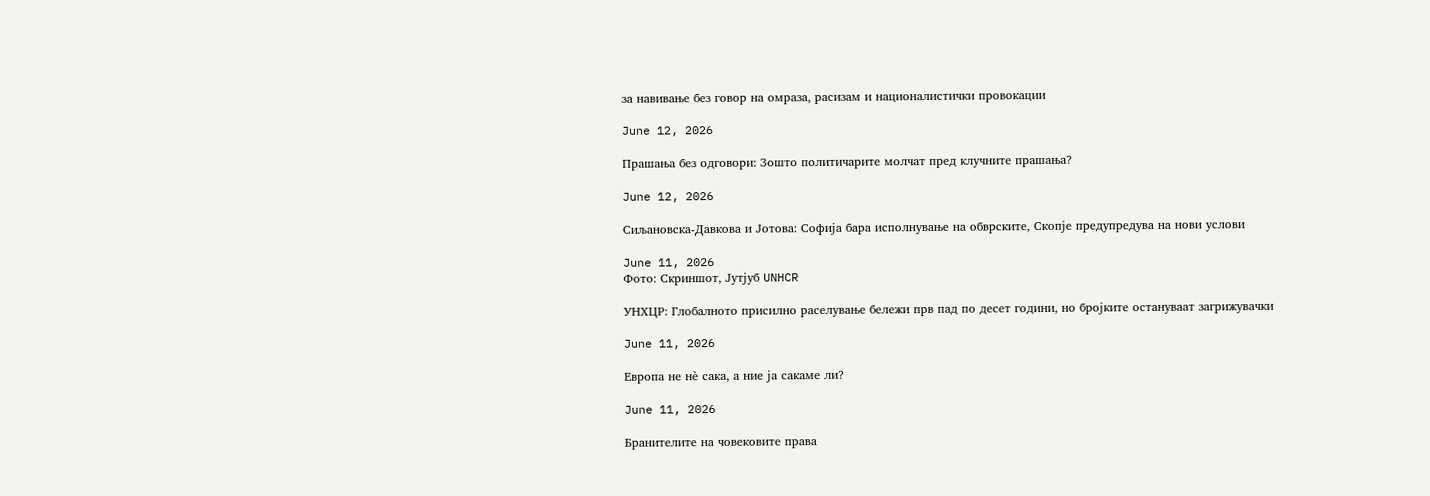за навивање без говор на омраза, расизам и националистички провокации

June 12, 2026

Прашања без одговори: Зошто политичарите молчат пред клучните прашања?

June 12, 2026

Сиљановска-Давкова и Јотова: Софија бара исполнување на обврските, Скопје предупредува на нови услови

June 11, 2026
Фото: Скриншот, Јутјуб UNHCR

УНХЦР: Глобалното присилно раселување бележи прв пад по десет години, но бројките остануваат загрижувачки

June 11, 2026

Европа не нѐ сака, а ние ја сакаме ли?

June 11, 2026

Бранителите на човековите права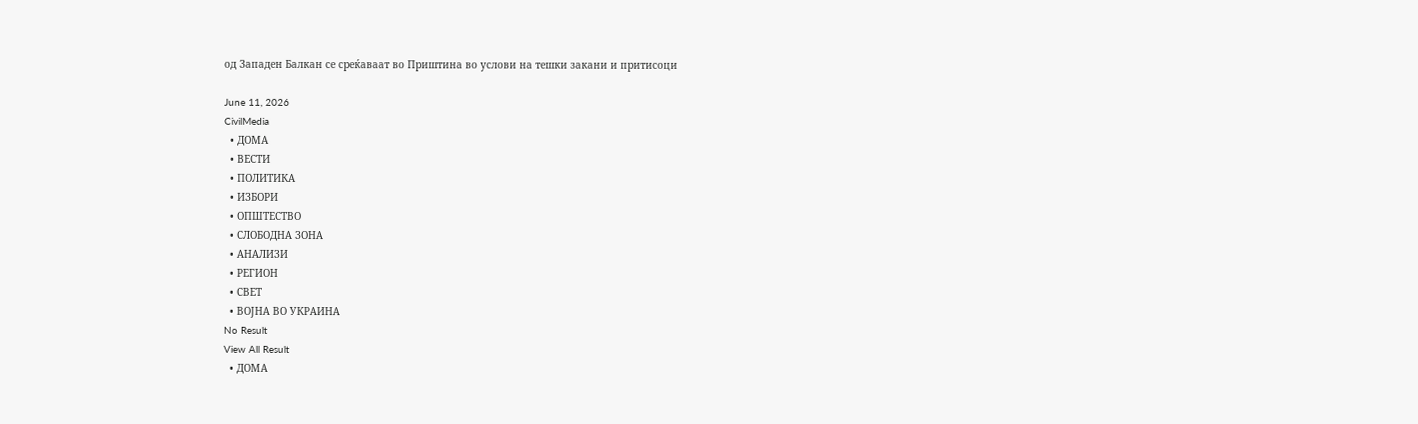од Западен Балкан се среќаваат во Приштина во услови на тешки закани и притисоци

June 11, 2026
CivilMedia
  • ДОМА
  • ВЕСТИ
  • ПОЛИТИКА
  • ИЗБОРИ
  • ОПШТЕСТВО
  • СЛОБОДНА ЗОНА
  • АНАЛИЗИ
  • РЕГИОН
  • СВЕТ
  • ВОЈНА ВО УКРАИНА
No Result
View All Result
  • ДОМА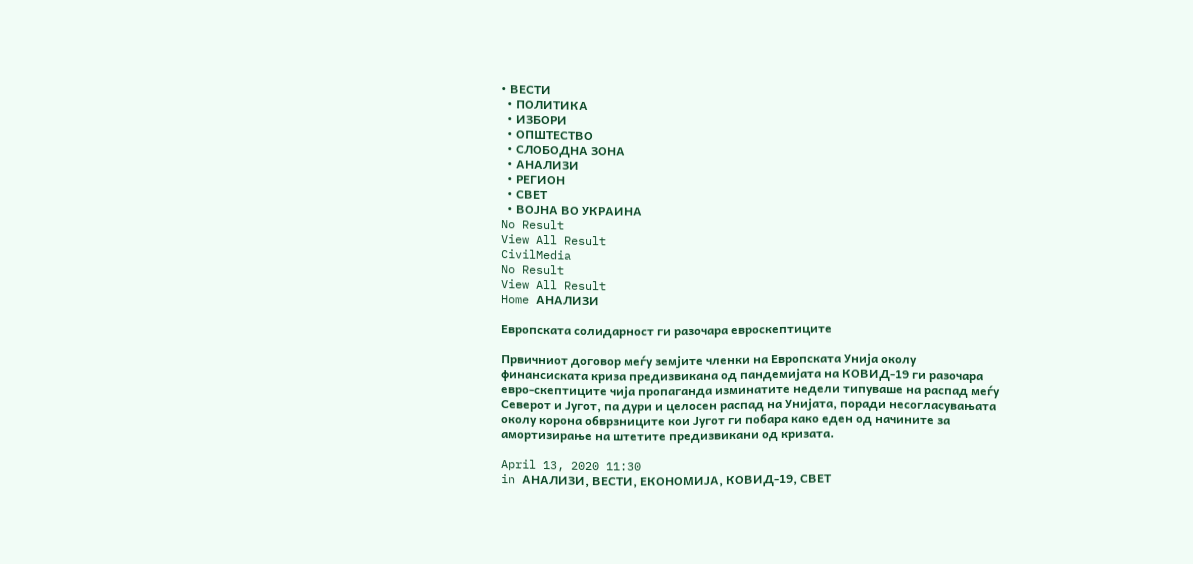• ВЕСТИ
  • ПОЛИТИКА
  • ИЗБОРИ
  • ОПШТЕСТВО
  • СЛОБОДНА ЗОНА
  • АНАЛИЗИ
  • РЕГИОН
  • СВЕТ
  • ВОЈНА ВО УКРАИНА
No Result
View All Result
CivilMedia
No Result
View All Result
Home АНАЛИЗИ

Европската солидарност ги разочара евроскептиците

Првичниот договор меѓу земјите членки на Европската Унија околу финансиската криза предизвикана од пандемијата на КОВИД-19 ги разочара евро-скептиците чија пропаганда изминатите недели типуваше на распад меѓу Северот и Југот, па дури и целосен распад на Унијата, поради несогласувањата околу корона обврзниците кои Југот ги побара како еден од начините за амортизирање на штетите предизвикани од кризата.

April 13, 2020 11:30
in АНАЛИЗИ, ВЕСТИ, ЕКОНОМИЈА, КОВИД-19, СВЕТ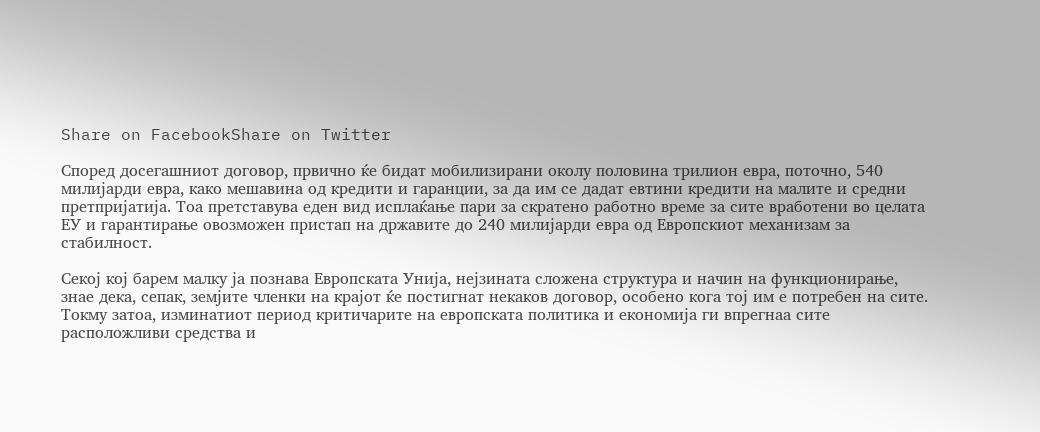Share on FacebookShare on Twitter

Според досегашниот договор, првично ќе бидат мобилизирани околу половина трилион евра, поточно, 540 милијарди евра, како мешавина од кредити и гаранции, за да им се дадат евтини кредити на малите и средни претпријатија. Тоа претставува еден вид исплаќање пари за скратено работно време за сите вработени во целата ЕУ и гарантирање овозможен пристап на државите до 240 милијарди евра од Европскиот механизам за стабилност.

Секој кој барем малку ја познава Европската Унија, нејзината сложена структура и начин на функционирање, знае дека, сепак, земјите членки на крајот ќе постигнат некаков договор, особено кога тој им е потребен на сите. Токму затоа, изминатиот период критичарите на европската политика и економија ги впрегнаа сите расположливи средства и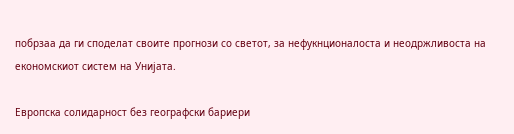побрзаа да ги споделат своите прогнози со светот, за нефукнционалоста и неодржливоста на економскиот систем на Унијата.

Европска солидарност без географски бариери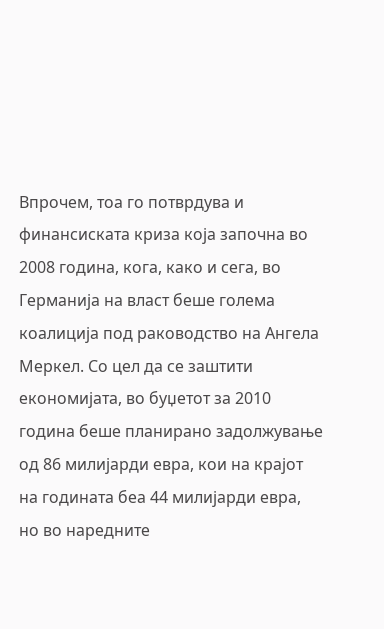Впрочем, тоа го потврдува и финансиската криза која започна во 2008 година, кога, како и сега, во Германија на власт беше голема коалиција под раководство на Ангела Меркел. Со цел да се заштити економијата, во буџетот за 2010 година беше планирано задолжување од 86 милијарди евра, кои на крајот на годината беа 44 милијарди евра, но во наредните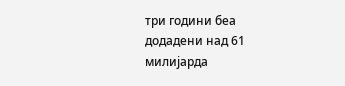три години беа додадени над 61 милијарда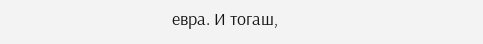евра. И тогаш,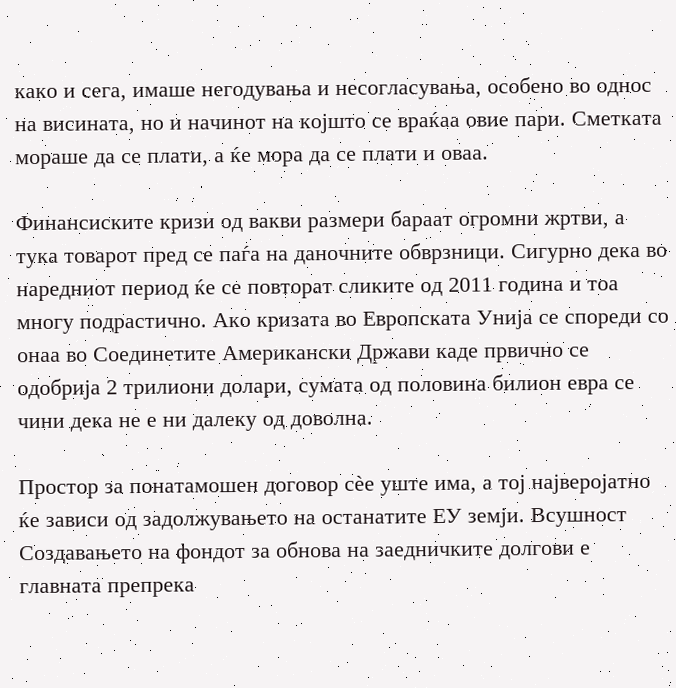како и сега, имаше негодувања и несогласувања, особено во однос на висината, но и начинот на којшто се враќаа овие пари. Сметката мораше да се плати, а ќе мора да се плати и оваа.

Финансиските кризи од вакви размери бараат огромни жртви, а тука товарот пред се паѓа на даночните обврзници. Сигурно дека во наредниот период ќе се повторат сликите од 2011 година и тоа многу подрастично. Ако кризата во Европската Унија се спореди со онаа во Соединетите Американски Држави каде првично се одобрија 2 трилиони долари, сумата од половина билион евра се чини дека не е ни далеку од доволна.

Простор за понатамошен договор сѐе уште има, а тој најверојатно ќе зависи од задолжувањето на останатите ЕУ земји. Всушност Создавањето на фондот за обнова на заедничките долгови е главната препрека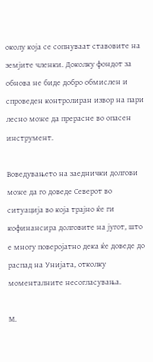околу која се сопнуваат ставовите на земјите членки. Доколку фондот за обнова не биде добро обмислен и спроведен контролиран извор на пари лесно може да прерасне во опасен инструмент.

Воведувањето на заеднички долгови може да го доведе Северот во ситуација во која трајно ќе ги кофинансира долговите на југот, што е многу поверојатно дека ќе доведе до распад на Унијата, отколку моменталните несогласувања.

М.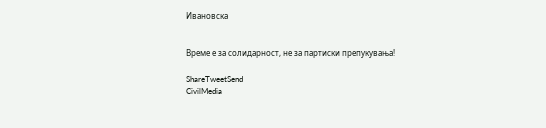Ивановска


Време е за солидарност, не за партиски препукувања!

ShareTweetSend
CivilMedia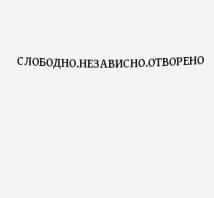СЛОБОДНО.НЕЗАВИСНО.ОТВОРЕНО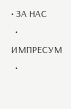• ЗА НАС
  • ИМПРЕСУМ
  •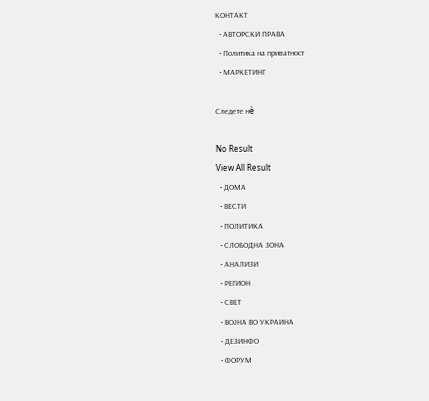КОНТАКТ
  • АВТОРСКИ ПРАВА
  • Политика на приватност
  • МАРКЕТИНГ

Следете нè

No Result
View All Result
  • ДОМА
  • ВЕСТИ
  • ПОЛИТИКА
  • СЛОБОДНА ЗОНА
  • АНАЛИЗИ
  • РЕГИОН
  • СВЕТ
  • ВОЈНА ВО УКРАИНА
  • ДЕЗИНФО
  • ФОРУМ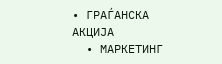• ГРАЃАНСКА АКЦИЈА
  • МАРКЕТИНГ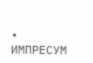• ИМПРЕСУМ